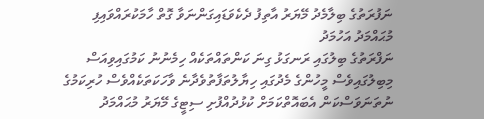ނަފުރަތުގެ ބިލާމެދު މޭޔަރު އާތިފު ދެކެވަޑައިގަންނަވާ ގޮތް ހާމަކުރައްވައިފި
މުޙައްމަދު އަހުމަދު
ނަފްރަތުގެ ބިލުގައި ރަނގަޅު ގިނަ ކަންތައްތަކެއް ހިމެނުނު ކަމުގައިވިއަސް މިބިލުގައިވެސް މީހުންގެ މެދުގައި ހިޔާލުތަފާތުވެދާނެ ވާހަކަތަކެއްވެސް ހުރިކަމުގެ ނުތަނަވަސްކަން އެބައޮތްކަމަށް ކުޅުދުއްފުށި ސިޓީގެ މޭޔަރު މުޙައްމަދު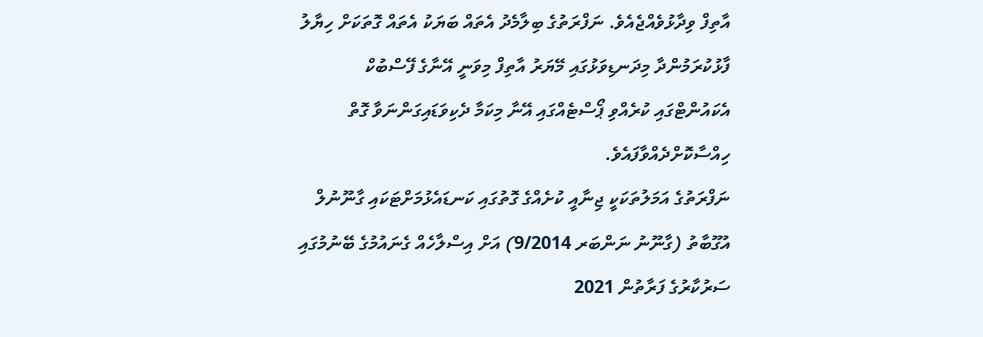އާތިފް ވިދާޅުވެއްޖެއެވެ. ނަފްރަތުގެ ބިލާމެދު އެތައް ބަޔަކު އެތައް ގޮތަކަށް ހިޔާލު ފާޅުކުރަމުންދާ މިދަނޑިވަޅުގައި މޭޔަރު އާތިފް މިވަނީ އޭނާގެ ފޭސްބުކް އެކައުންޓްގައި ކުރެއްވި ޕޯސްޓެއްގައި އޭނާ މިކަމާ ދެކިވަޑައިގަންނަވާ ގޮތް ހިއްސާކޮށްދެއްވާފައެވެ.
ނަފްރަތުގެ އަމަލުތަކަކީ ޖިނާއީ ކުށެއްގެ ގޮތުގައި ކަނޑައެޅުމަށްޓަކައި ގާނޫނުލް އުގޫބާތު (ގާނޫނު ނަންބަރ 9/2014) އަށް އިސްލާހެއް ގެނައުމުގެ ބޭނުމުގައި ސަރުކާރުގެ ފަރާތުން 2021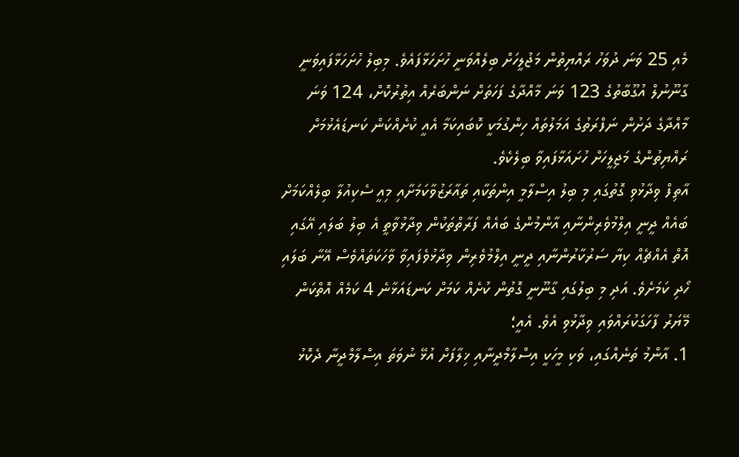މެއި 25 ވަނަ ދުވަހު ރައްޔިތުން މަޖުލީހަށް ބިލެއްވަނީ ހުށަހަޅާފައެވެ. މިބިލު ހުށަހަޅާފައިވަނީ ގާނޫނުލް އުގޫބާތުގެ 123 ވަނަ މާއްދާގެ ފަހަތަށް ނަންބަރެއް އިތުރުކޮށް، 124 ވަނަ މާއްދާގެ ދަށުން ނަފްރަތުގެ އަމަލުތައް ހިންގުމަކީ ކޮބައިކަމާ އެއީ ކުށެއްކަން ކަނޑައެޅުމަށް ރައްޔިތުންގެ މަޖިލީހަށް ހުށައަޅާފައިވާ ބިލެކެވެ.
އާތިފް ވިދާޅުވި ގޮތުގައި މި ބިލު އިސްލާމީ އިންތަކާއި ތައާރަޒުވާކަމަށާއި މިއީ ސެކިއުލާ ބިލެއްކަމަށް ބައެއް ދީނީ އިލްމުވެރިންނާއި އާންމުންގެ ބައެއް ފަރާތްތަކުން ވިދާޅުވާތީ އެ ބިލު ބަލައި އޭގައި އޮތް އެއްޗެއް ކިޔާ ސަރުކާރުންނާއި ދީނީ އިލްމުވެރިން ވިދާޅުވެފައިވާ ވާހަކަތައްވެސް އޭނާ ބަލައި ހޯދި ކަމަށެވެ. އަދި މި ބިލުގައި ގާނޫނީ ގޮތުން ކުށެއް ކަމަށް ކަނޑައަޅާނެ 4 ކަމެއް އޮތްކަން މޭޔަރު ފާހަގަކުރައްވައި ވިދާޅުވި އެވެ. އެއީ؛
1. އާންމު ތަނެއްގައި، ވަކި މީހަކީ އިސްލާމްދީނާއި ޚިލާފަށް އުޅޭ ނުވަތަ އިސްލާމްދީނާ ދެކޮޅު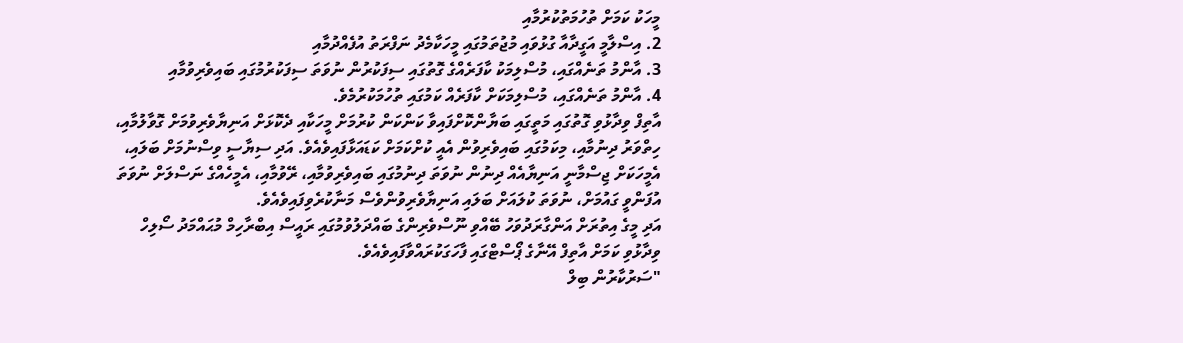މީހަކު ކަމަށް ތުހުމަތުކުރުމާއި
2. އިސްލާމީ އަގީދާއާ ގުޅުވައި މުޖުތަމުގައި މީހަކާމެދު ނަފްރަތު އުފެއްދުމާއި
3. އާންމު ތަނެއްގައި، މުސްލިމަކު ކާފަރެއްގެ ގޮތުގައި ސިފަކުރުން ނުވަތަ ސިފަކުރުމުގައި ބައިވެރިވުމާއި
4. އާންމު ތަނެއްގައި، މުސްލިމަކަށް ކާފަރެއް ކަމުގައި ތުހުމަކުރުމެވެ.
އާތިފް ވިދާޅުވި ގޮތުގައި މަތީގައި ބަޔާންކޮށްފައިވާ ކަންކަން ކުރުމަށް މީހަކާއި ދެކޮޅަށް އަނިޔާވެރިވުމަށް ގޮވާލުމާއި، ހިތްވަރު ދިނުމާއި، މިކަމުގައި ބައިވެރިވުން އެއީ ކުށްކަމަށް ކަޑައަޅާފައިވެއެވެ. އަދި ސިޔާސީ ވިސްނުމަށް ބަލައި، އެމީހަކަށް ޖިސްމާނީ އަނިޔާއެއް ދިނުން ނުވަތަ ދިނުމުގައި ބައިވެރިވުމާއި، ރޭވުމާއި، އެމީހެއްގެ ނަސްލަށް ނުވަތަ އުފަންވީ ގައުމަށް، ނުވަތަ ކުލައަށް ބަލައި އަނިޔާވެރިވުންވެސް މަނާކުރެވިފައިވެއެވެ.
އަދި މީގެ އިތުރަށް އަންގާރަދުވަހު ބޭއްވި ނޫސްވެރިންގެ ބައްދަލުވުމުގައި ރައީސް އިބްރާހިމް މުޙައްމަދު ސޯލިހް ވިދާޅުވި ކަމަށް އާތިފް އޭނާގެ ޕޯސްޓްގައި ފާހަގަކުރައްވާފައިވެއެވެ.
"ސަރުކާރުން ބިލް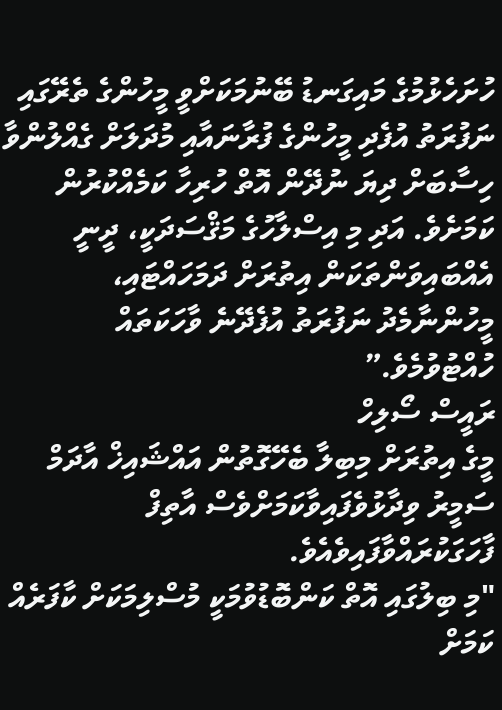ހުށަހެޅުމުގެ މައިގަނޑު ބޭނުމަކަށްވީ މީހުންގެ ތެރޭގައި ނަފުރަތު އުފެދި މީހުންގެ ފުރާނައާއި މުދަލަށް ގެއްލުންވާ ހިސާބަށް ދިޔަ ނުދޭން އޮތް ހުރިހާ ކަމެއްކުރުން ކަމަށެވެ. އަދި މި އިސްލާހުގެ މަޤްސަދަކީ، ދީނީ އެއްބައިވަންތަކަން އިތުރަށް ދަމަހައްޓައި، މީހުންނާމެދު ނަފުރަތު އުފެދޭނެ ވާހަކަތައް ހުއްޓުވުމެވެ.”
ރައީސް ސޯލިހް
މީގެ އިތުރަށް މިބިލާ ބެހޭގޮތުން އައްޝައިޚް އާދަމް ސަމީރު ވިދާޅުވެފައިވާކަމަށްވެސް އާތިފް ފާހަގަކުރައްވާފައިވެއެވެ.
"މި ބިލުގައި އޮތް ކަންބޮޑުވުމަކީ މުސްލިމަކަށް ކާފަރެއް ކަމަށް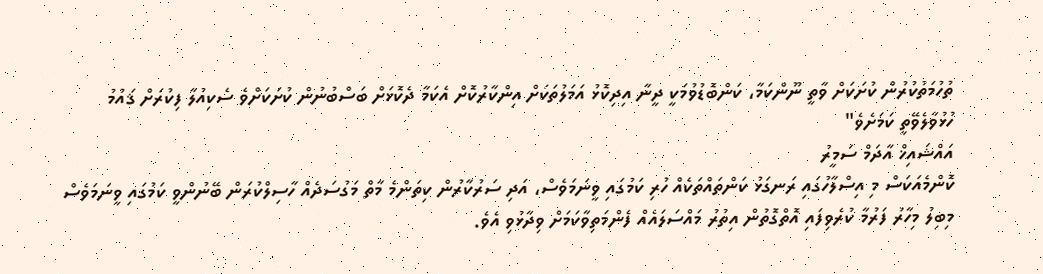ތުހުމަތުކުރުން ކުށަކަށް ވާތީ ނޫންކަމާ، ކަންބޮޑުވުމަކީ ދީނާ އިދިކޮޅު އަމަލުތަކަށް އިންކާރުކޮށް އެކަމާ ދެކޮޅަށް ބަސްބުނުން ކުށަކަށްވެ ސެކިއުލާ ފިކުރަށް ޤައުމު ހުޅުވާލެވޭތީ ކަމަށެވެ"
އައްޝައިޚް އާދަމް ސަމީރު
ކޮންމެއަކަސް މި އިސްލާހުގައި ރަނގަޅު ކަންތައްތަކެއް ހުރި ކަމުގައި ވީނަމަވެސް، އަދި ސަރުކާރުން ކިތަންމެ މާތް މަގުސަދެއް ހާސިލްކުރަން ބޭނުންވީ ކަމުގައި ވީނަމަވެސް މިބިލު މިހާރު ފަރުމާ ކުރެވިފައި އޮތްގޮތުން އިތުރު މައްސަލައެއް ފެންމަތިވާކަމަށް ވިދާޅުވި އެވެ.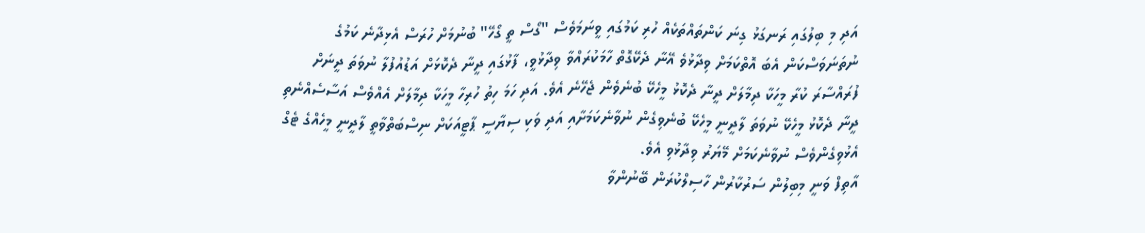އަދި މި ބިލުގައި ރަނގަޅު ގިނަ ކަންތައްތަކެއް ހުރި ކަމުގައި ވީނަމަވެސް "ގޯސް ތީ ގޯހޭ" ބުނުމަށް ހުރަސް އެޅިދާނެ ކަމުގެ ނުތަނަވަސްކަން އެބަ އޮތްކަމަށް ވިދާޅުވެ އޭނާ ދެކޭގޮތް ހާމަކުރައްވާ ވިދާޅުވީ، ފާޅުގައި ދީނާ ދެކޮޅަށް އަޑުއުފުލާ ނުވަތަ ދީނަށް ފުރައްސާރަ ކުރާ މީހަކާ ދިމާލަށް ދީނާ ދެކޮޅު މީހެކޭ ބުނެވެން ޖެހޭނެ އެވެ. އަދި ހަމަ ހިތު ހުރިހާ މީހަކާ ދިމާލަށް އެއްވެސް އަސާސެއްނެތި ދީނާ ދެކޮޅު މީހެކޭ ނުވަތަ ލާދީނީ މީހެކޭ ބުނެވިގެން ނުވާނެކަމަށާއި އަދި ވަކި ސިޔާސީ ޕާޓީއަކަށް ނިސްބަތްވާތީ ލާދީނީ މީހެއްގެ ޓެގް އެޅުވިގެންވެސް ނުވާނެކަމަށް މޭޔަރު ވިދާޅުވި އެވެ.
އާތިފް ވަނީ މިބިލުން ސަރުކާރުން ހާސިލްކުރަން ބޭނުންވާ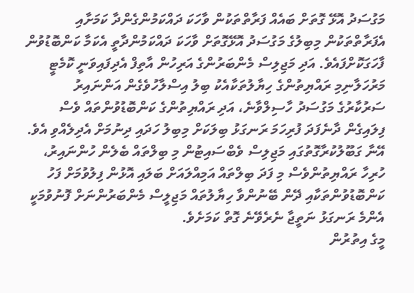މަގުސަދު އޮޅޭ ގޮތަށް ބައެއް ފަރާތްތަކުން ވާހަކަ ދައްކަމުންގެންދާ ކަމަށާއި އެފަރާތްތަކުން މިބިލުގެ މަގުސަދު އޮޅޭގޮތަށް ވާހަކަ ދައްކަމުންދާތީ އެކަމާ ކަންބޮޑުވުން ފާހަގަކޮށްފައެވެ. އަދި މަޖިލިސް މެންބަރުންގެ އަރިހުން އާތިފް އެދިފައިވަނީ ކޮމެޓީ މަރުހަލާނިމި ރައްޔިތުންގެ ހިޔާލުތަކާއެކު ބިލު އިސްލާހުވެގެން އަންނައިރު ސަރުކާރުގެ މަގުސަދު ހާސިލްވާނެ، އަދި ރައްޔިތުންގެ ކަންބޮޑުވުންތައް ވެސް ފިލައިގެން ދާނެފަދަ ފުރިހަމަ ރަނގަޅު ބިލަކަށް މިބިލު ހަދައި ދިނުމަށް އެދިލެއްވި އެވެ.
އޭނާ ގަބޫލުކުރާގޮތުގައި މަޖިލިސް ވެބްސައިޓުން މި ބިލްތައް ބެލެން ހުންނައިރު، ހުރިހާ ރައްޔިތުންވެސް މި ފަދަ ބިލްތައް އަމިއްލައަށް ބަލައި އޮޅުން ފިލުވުމަށް ފަހު ކަންބޮޑުވުންތަކާއި ދޭން ބޭނުންވާ ހިޔާލުތައް މަޖިލީސް މެންބަރުންނަށް ފޮނުވުމަކީ އެންމެ ރަނގަޅު ނަތީޖާ ނެރެވޭނެ ގޮތް ކަމަށެވެ.
މީގެ އިތުރުން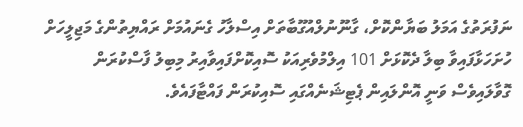ނަފުރަތުގެ އަމަލު ބަޔާންކޮށް، ގާނޫނުލްއުގޫބާތަށް އިސްލާހު ގެނައުމަށް ރައްޔިތުންގެ މަޖިލީހަށް ހުށަހަޅާފައިވާ ބިލާ ދެކޮޅަށް 101 އިލްމުވެރިއަކު ސޮއިކޮށްފައިވާއިރު މިބިލު ފާސްކުރަން ގޮވާލައިވެސް ވަނީ އޮންލައިން ޕެޓިޝަނެއްގައި ސޮއިކުރަން ފައްޓާފައެވެ.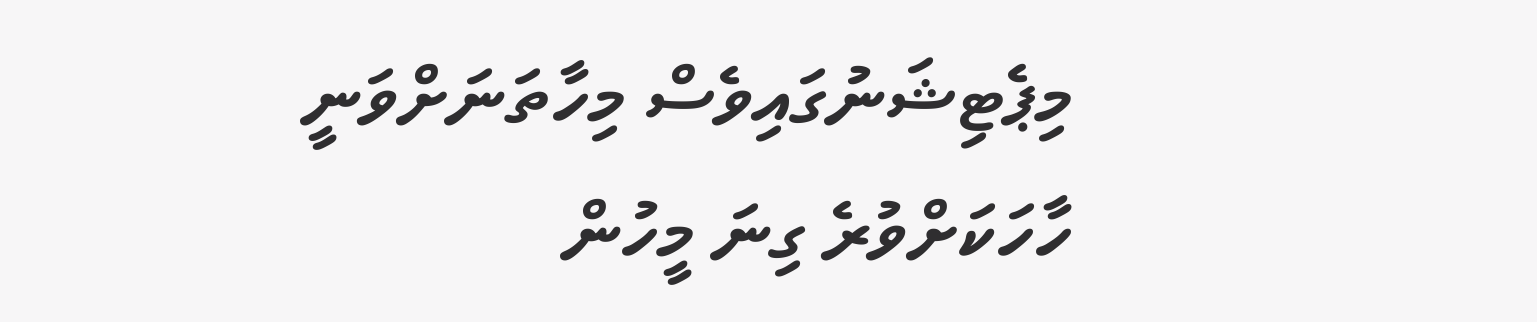މިޕެޓިޝަނުގައިވެސް މިހާތަނަށްވަނީ ހާހަކަށްވުރެ ގިނަ މީހުން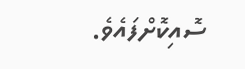ސޮއިކޮށްފައެވެ.